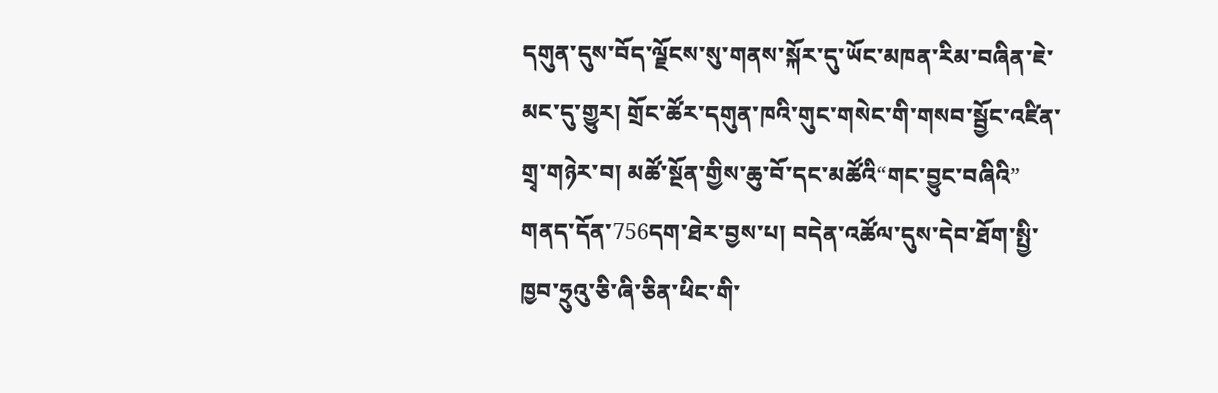དགུན་དུས་བོད་ལྗོངས་སུ་གནས་སྐོར་དུ་ཡོང་མཁན་རིམ་བཞིན་ཇེ་མང་དུ་གྱུར། གྲོང་ཚོར་དགུན་ཁའི་གུང་གསེང་གི་གསབ་སྦྱོང་འཛིན་གྲྭ་གཉེར་བ། མཚོ་སྔོན་གྱིས་ཆུ་བོ་དང་མཚོའི“གང་བྱུང་བཞིའི” གནད་དོན་756དག་ཐེར་བྱས་པ། བདེན་འཚོལ་དུས་དེབ་ཐོག་སྤྱི་ཁྱབ་ཧྲུའུ་ཅི་ཞི་ཅིན་ཕིང་གི་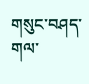གསུང་བཤད་གལ་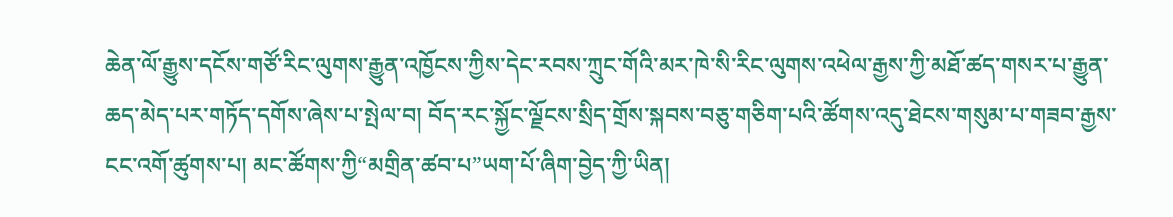ཆེན་ལོ་རྒྱུས་དངོས་གཙོ་རིང་ལུགས་རྒྱུན་འཁྱོངས་ཀྱིས་དེང་རབས་ཀྲུང་གོའི་མར་ཁེ་སི་རིང་ལུགས་འཕེལ་རྒྱས་ཀྱི་མཐོ་ཚད་གསར་པ་རྒྱུན་ཆད་མེད་པར་གཏོད་དགོས་ཞེས་པ་སྤེལ་བ། བོད་རང་སྐྱོང་ལྗོངས་སྲིད་གྲོས་སྐབས་བཅུ་གཅིག་པའི་ཚོགས་འདུ་ཐེངས་གསུམ་པ་གཟབ་རྒྱས་ངང་འགོ་ཚུགས་པ། མང་ཚོགས་ཀྱི“མགྲིན་ཚབ་པ”ཡག་པོ་ཞིག་བྱེད་ཀྱི་ཡིན།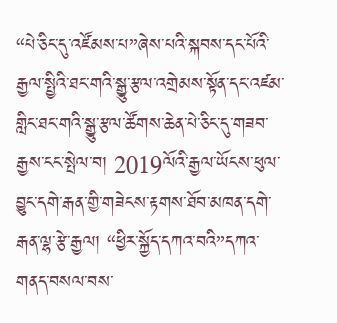“པེ་ཅིང་དུ་འཛོམས་པ”ཞེས་པའི་སྐབས་དང་པོའི་རྒྱལ་སྤྱིའི་ཐང་གའི་སྒྱུ་རྩལ་འགྲེམས་སྟོན་དང་འཛམ་གླིང་ཐང་གའི་སྒྱུ་རྩལ་ཚོགས་ཆེན་པེ་ཅིང་དུ་གཟབ་རྒྱས་ངང་སྤེལ་བ། 2019ལོའི་རྒྱལ་ཡོངས་ཕུལ་བྱུང་དགེ་རྒན་གྱི་གཟེངས་རྟགས་ཐོབ་མཁན་དགེ་རྒན་ལྷ་རྩེ་རྒྱལ། “ཕྱིར་སྐྱོད་དཀའ་བའི”དཀའ་གནད་བསལ་བས་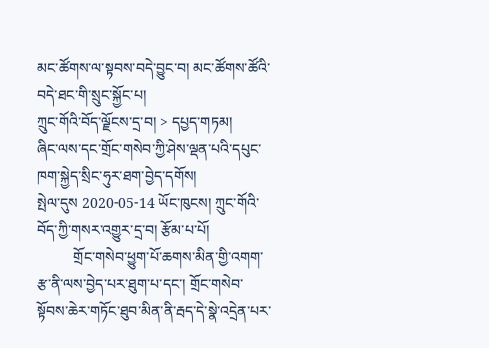མང་ཚོགས་ལ་སྟབས་བདེ་བྱུང་བ། མང་ཚོགས་ཚོའི་བདེ་ཐང་གི་སྲུང་སྐྱོང་པ།
ཀྲུང་གོའི་བོད་ལྗོངས་དྲ་བ། > དཔྱད་གཏམ།
ཞིང་ལས་དང་གྲོང་གསེབ་ཀྱི་ཤེས་ལྡན་པའི་དཔུང་ཁག་སྐྱེད་སྲིང་ཧུར་ཐག་བྱེད་དགོས།
སྤེལ་དུས 2020-05-14 ཡོང་ཁུངས། ཀྲུང་གོའི་བོད་ཀྱི་གསར་འགྱུར་དྲ་བ། རྩོམ་པ་པོ།
          གྲོང་གསེབ་ཕྱུག་པོ་ཆགས་མིན་གྱི་འགག་རྩ་ནི་ལས་བྱེད་པར་ཐུག་པ་དང་། གྲོང་གསེབ་སྟོབས་ཆེར་གཏོང་ཐུབ་མིན་ནི་རྦད་དེ་སྣེ་འདྲེན་པར་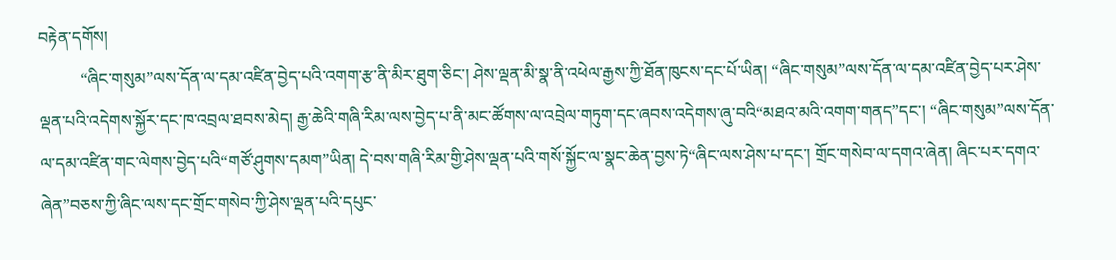བརྟེན་དགོས།
          “ཞིང་གསུམ”ལས་དོན་ལ་དམ་འཛིན་བྱེད་པའི་འགག་རྩ་ནི་མིར་ཐུག་ཅིང་། ཤེས་ལྡན་མི་སྣ་ནི་འཕེལ་རྒྱས་ཀྱི་ཐོན་ཁུངས་དང་པོ་ཡིན། “ཞིང་གསུམ”ལས་དོན་ལ་དམ་འཛིན་བྱེད་པར་ཤེས་ལྡན་པའི་འདེགས་སྐྱོར་དང་ཁ་འབྲལ་ཐབས་མེད། རྒྱ་ཆེའི་གཞི་རིམ་ལས་བྱེད་པ་ནི་མང་ཚོགས་ལ་འབྲེལ་གཏུག་དང་ཞབས་འདེགས་ཞུ་བའི“མཐའ་མའི་འགག་གནད”དང་། “ཞིང་གསུམ”ལས་དོན་ལ་དམ་འཛིན་གང་ལེགས་བྱེད་པའི“གཙོ་ཤུགས་དམག”ཡིན། དེ་བས་གཞི་རིམ་གྱི་ཤེས་ལྡན་པའི་གསོ་སྐྱོང་ལ་སྣང་ཆེན་བྱས་ཏེ“ཞིང་ལས་ཤེས་པ་དང་། གྲོང་གསེབ་ལ་དགའ་ཞེན། ཞིང་པར་དགའ་ཞེན”བཅས་ཀྱི་ཞིང་ལས་དང་གྲོང་གསེབ་ཀྱི་ཤེས་ལྡན་པའི་དཔུང་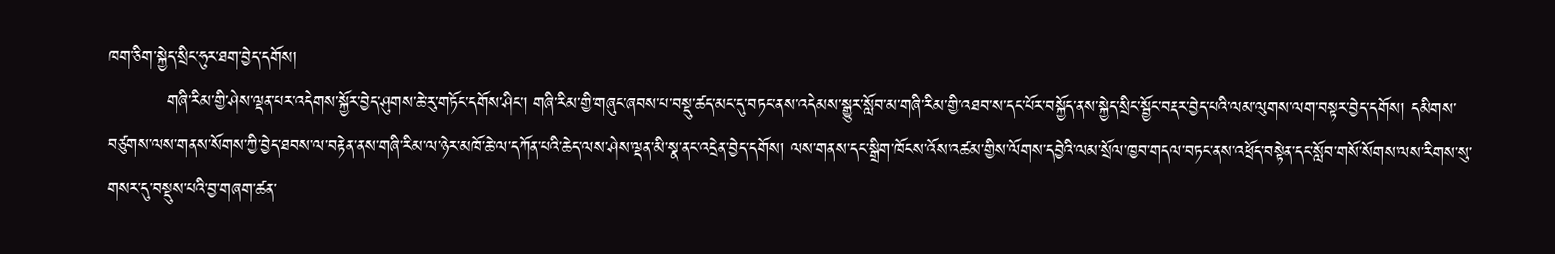ཁག་ཅིག་སྐྱེད་སྲིང་ཧུར་ཐག་བྱེད་དགོས།
          གཞི་རིམ་གྱི་ཤེས་ལྡན་པར་འདེགས་སྐྱོར་བྱེད་ཤུགས་ཆེ་རུ་གཏོང་དགོས་ཤིང་། གཞི་རིམ་གྱི་གཞུང་ཞབས་པ་བསྡུ་ཚད་མང་དུ་བཏང་ནས་འདེམས་སྒྱུར་སློབ་མ་གཞི་རིམ་གྱི་འཐབ་ས་དང་པོར་བསྐྱོད་ནས་སྐྱེད་སྲིང་སྦྱོང་བརྡར་བྱེད་པའི་ལམ་ལུགས་ལག་བསྟར་བྱེད་དགོས། དམིགས་བཙུགས་ལས་གནས་སོགས་ཀྱི་བྱེད་ཐབས་ལ་བརྟེན་ནས་གཞི་རིམ་ལ་ཉེར་མཁོ་ཆེ་ལ་དཀོན་པའི་ཆེད་ལས་ཤེས་ལྡན་མི་སྣ་ནང་འདྲེན་བྱེད་དགོས། ལས་གནས་དང་སྒྲིག་ཁོངས་འོས་འཚམ་གྱིས་ལོགས་དབྱེའི་ལམ་སྲོལ་ཁྱབ་གདལ་བཏང་ནས་འཕྲོད་བསྟེན་དང་སློབ་གསོ་སོགས་ལས་རིགས་སུ་གསར་དུ་བསྡུས་པའི་བྱ་གཞག་ཚན་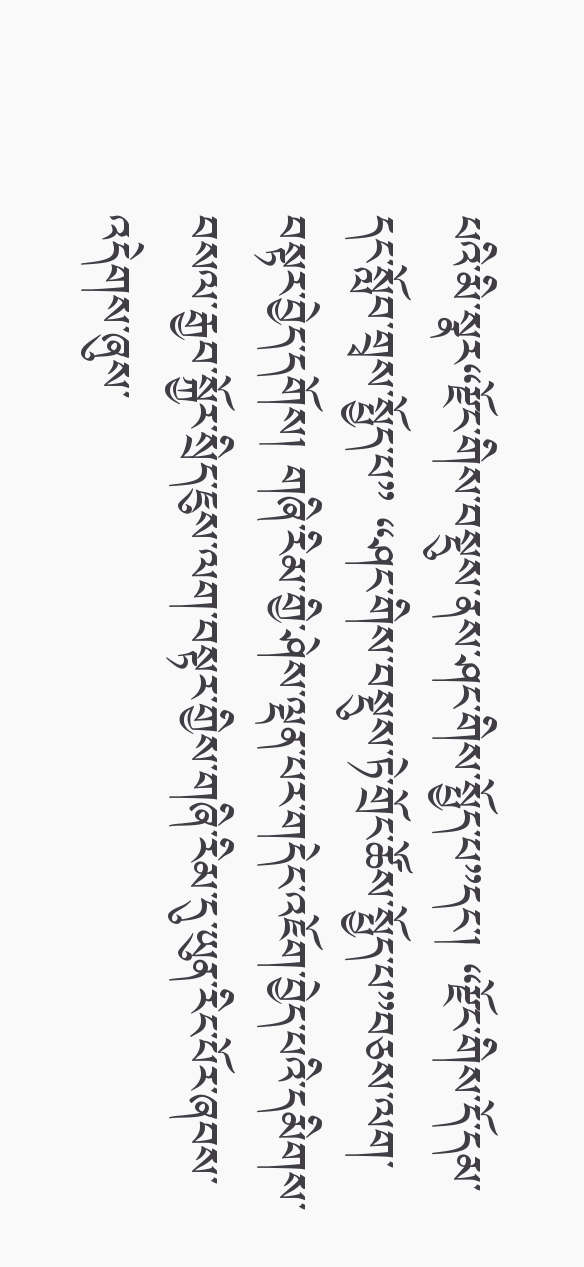པའི་མི་སྣར“རྫོང་གིས་བསྡུས་ནས་ཤང་གིས་སྤྱོད་པ”དང་། “རྫོང་གིས་དོ་དམ་དང་སློབ་གྲྭས་སྤྱོད་པ” “ཤང་གིས་བསྡུས་ཏེ་གྲོང་ཚོས་སྤྱོད་པ”བཅས་ལག་བསྟར་བྱེད་དགོས། གཞི་རིམ་གྱི་ཤེས་ལྡན་པར་གདེང་འཇོག་བྱེད་པའི་དམིགས་བསལ་རྒྱབ་སྐྱོར་སྲིད་ཇུས་ལག་བསྟར་གྱིས་གཞི་རིམ་དུ་ཡུན་རིང་པོར་ཞབས་འདེགས་ཞུས་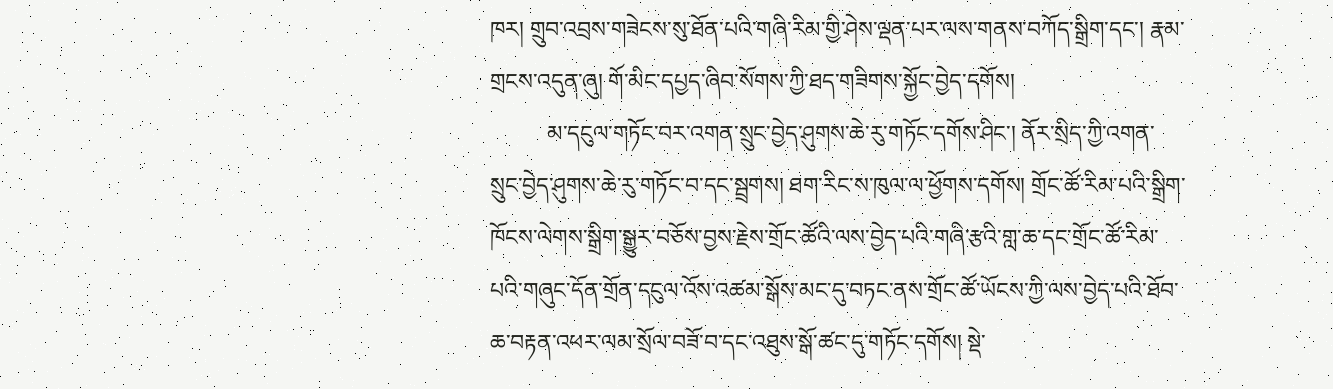ཁར། གྲུབ་འབྲས་གཟེངས་སུ་ཐོན་པའི་གཞི་རིམ་གྱི་ཤེས་ལྡན་པར་ལས་གནས་བཀོད་སྒྲིག་དང་། རྣམ་གྲངས་འདུན་ཞུ། གོ་མིང་དཔྱད་ཞིབ་སོགས་ཀྱི་ཐད་གཟིགས་སྐྱོང་བྱེད་དགོས།
          མ་དངུལ་གཏོང་བར་འགན་སྲུང་བྱེད་ཤུགས་ཆེ་རུ་གཏོང་དགོས་ཤིང་། ནོར་སྲིད་ཀྱི་འགན་སྲུང་བྱེད་ཤུགས་ཆེ་རུ་གཏོང་བ་དང་སྦྲགས། ཐག་རིང་ས་ཁུལ་ལ་ཕྱོགས་དགོས། གྲོང་ཚོ་རིམ་པའི་སྒྲིག་ཁོངས་ལེགས་སྒྲིག་སྒྱུར་བཅོས་བྱས་རྗེས་གྲོང་ཚོའི་ལས་བྱེད་པའི་གཞི་རྩའི་གླ་ཆ་དང་གྲོང་ཚོ་རིམ་པའི་གཞུང་དོན་གྲོན་དངུལ་འོས་འཚམ་སྒོས་མང་དུ་བཏང་ནས་གྲོང་ཚོ་ཡོངས་ཀྱི་ལས་བྱེད་པའི་ཐོབ་ཆ་བརྟན་འཕར་ལམ་སྲོལ་བཟོ་བ་དང་འཐུས་སྒོ་ཚང་དུ་གཏོང་དགོས། སྡེ་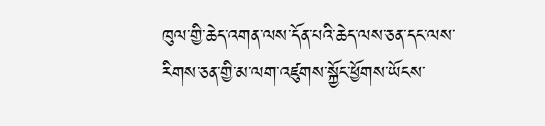ཁུལ་གྱི་ཆེད་འགན་ལས་དོན་པའི་ཆེད་ལས་ཅན་དང་ལས་རིགས་ཅན་གྱི་མ་ལག་འཛུགས་སྐྱོང་ཕྱོགས་ཡོངས་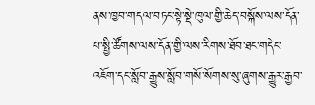ནས་ཁྱབ་གདལ་བཏང་སྟེ་སྡེ་ཁུལ་གྱི་ཆེད་བསྐོས་ལས་དོན་པ་སྤྱི་ཚོགས་ལས་དོན་གྱི་ལས་རིགས་ཐོབ་ཐང་གདེང་འཇོག་དང་སློབ་རྒྱུས་སློབ་གསོ་སོགས་སུ་ཞུགས་རྒྱུར་རྒྱབ་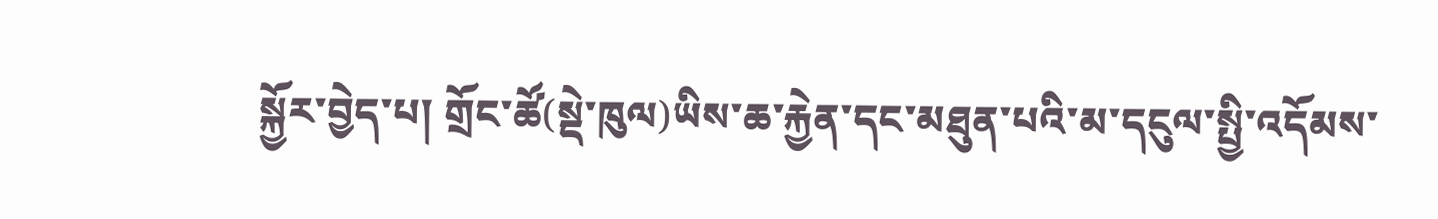སྐྱོར་བྱེད་པ། གྲོང་ཚོ(སྡེ་ཁུལ)ཡིས་ཆ་རྐྱེན་དང་མཐུན་པའི་མ་དངུལ་སྤྱི་འདོམས་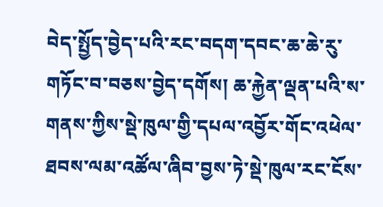བེད་སྤྱོད་བྱེད་པའི་རང་བདག་དབང་ཆ་ཆེ་རུ་གཏོང་བ་བཅས་བྱེད་དགོས། ཆ་རྐྱེན་ལྡན་པའི་ས་གནས་ཀྱིས་སྡེ་ཁུལ་གྱི་དཔལ་འབྱོར་གོང་འཕེལ་ཐབས་ལམ་འཚོལ་ཞིབ་བྱས་ཏེ་སྡེ་ཁུལ་རང་ངོས་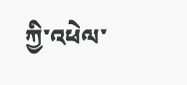ཀྱི་འཕེལ་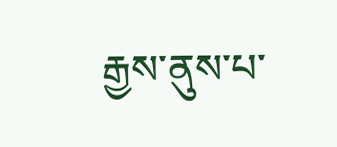རྒྱས་ནུས་པ་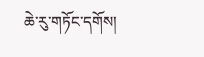ཆེ་རུ་གཏོང་དགོས།